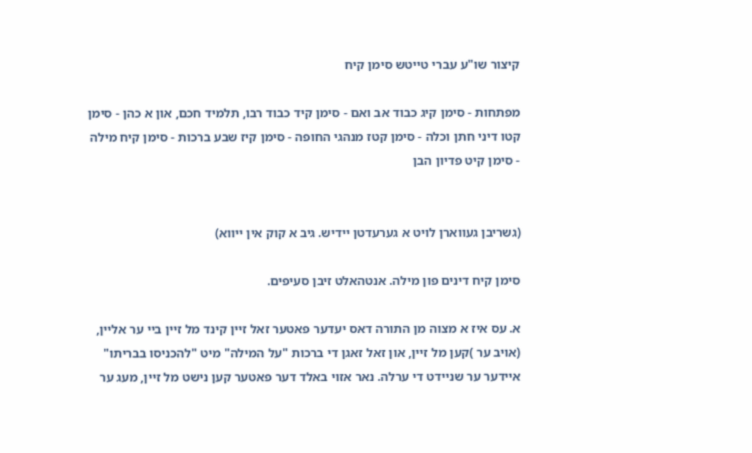קיצור שו"ע עברי טייטש סימן קיח

מפתחות - סימן קיג כבוד אב ואם - סימן קיד כבוד רבו, תלמיד חכם, און א כהן - סימן קטו דיני חתן וכלה - סימן קטז מנהגי החופה - סימן קיז שבע ברכות - סימן קיח מילה - סימן קיט פדיון הבן


(גשריבן געווארן לויט א גערעדטן יידיש. גיב א קוק אין ייווא)

סימן קיח דינים פון מילה. אנטהאלט זיבן סעיפים.

א. עס איז א מצוה מן התורה דאס יעדער פאטער זאל זיין קינד מל זיין ביי ער אליין, (אויב ער )קען מל זיין, און זאל זאגן די ברכות "על המילה" מיט "להכניסו בבריתו" איידער ער שניידט די ערלה. נאר אזוי באלד דער פאטער קען נישט מל זיין, מעג ער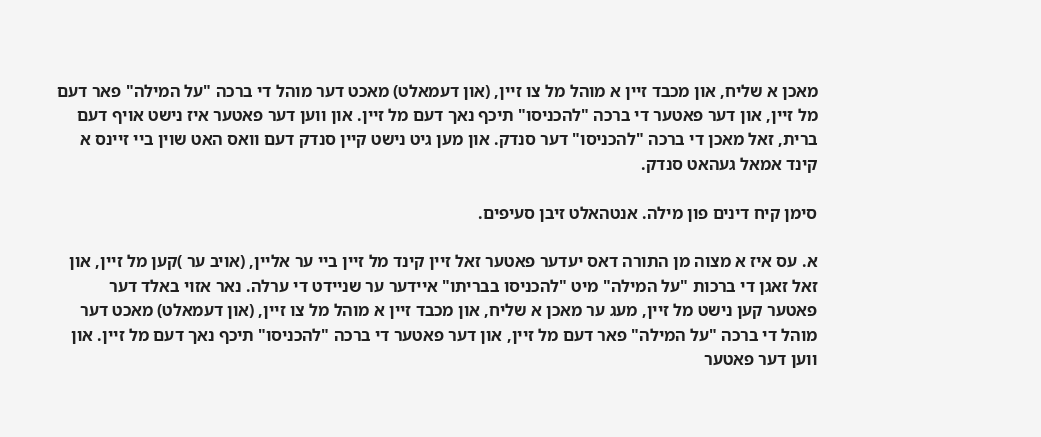מאכן א שליח, און מכבד זיין א מוהל מל צו זיין, (און דעמאלט) מאכט דער מוהל די ברכה "על המילה" פאר דעם מל זיין, און דער פאטער די ברכה "להכניסו" תיכף נאך דעם מל זיין. און ווען דער פאטער איז נישט אויף דעם ברית, זאל מאכן די ברכה "להכניסו" דער סנדק. און מען גיט נישט קיין סנדק דעם וואס האט שוין ביי זיינס א קינד אמאל געהאט סנדק.

סימן קיח דינים פון מילה. אנטהאלט זיבן סעיפים.

א. עס איז א מצוה מן התורה דאס יעדער פאטער זאל זיין קינד מל זיין ביי ער אליין, (אויב ער )קען מל זיין, און זאל זאגן די ברכות "על המילה" מיט "להכניסו בבריתו" איידער ער שניידט די ערלה. נאר אזוי באלד דער פאטער קען נישט מל זיין, מעג ער מאכן א שליח, און מכבד זיין א מוהל מל צו זיין, (און דעמאלט) מאכט דער מוהל די ברכה "על המילה" פאר דעם מל זיין, און דער פאטער די ברכה "להכניסו" תיכף נאך דעם מל זיין. און ווען דער פאטער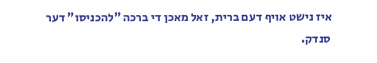איז נישט אויף דעם ברית, זאל מאכן די ברכה "להכניסו" דער סנדק.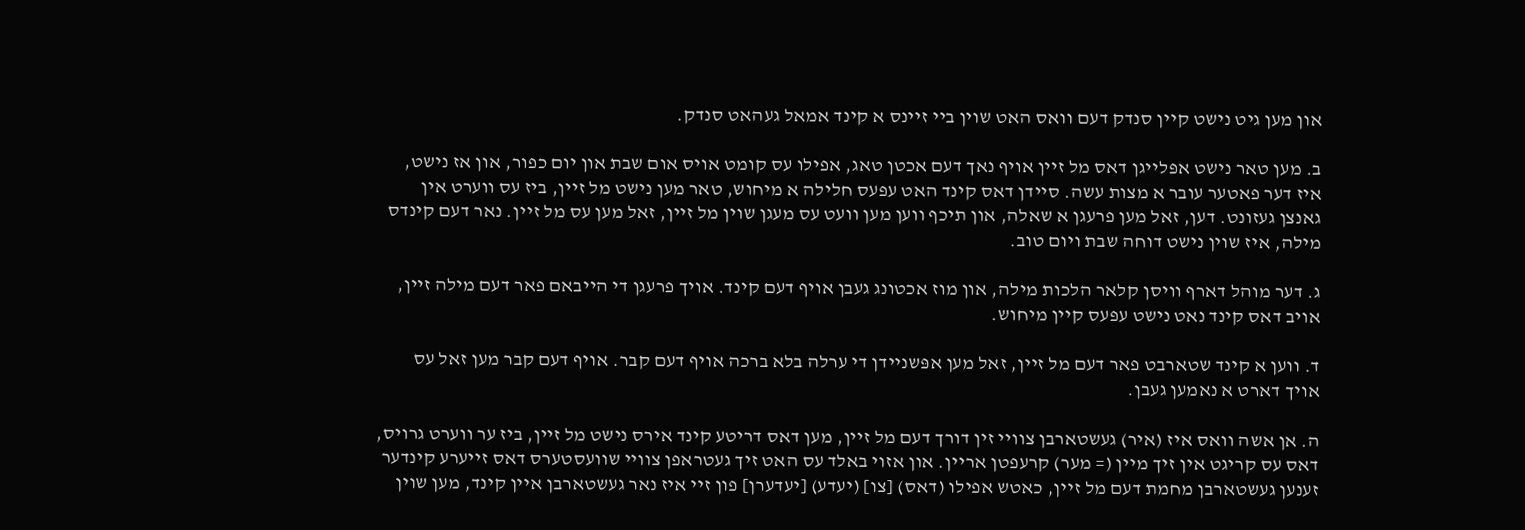און מען גיט נישט קיין סנדק דעם וואס האט שוין ביי זיינס א קינד אמאל געהאט סנדק.

ב. מען טאר נישט אפּלייגן דאס מל זיין אויף נאך דעם אכטן טאג, אפילו עס קומט אויס אום שבת און יום כפור, און אז נישט, איז דער פאטער עובר א מצות עשה. סיידן דאס קינד האט עפּעס חלילה א מיחוש, טאר מען נישט מל זיין, ביז עס ווערט אין גאנצן געזונט. דען, זאל מען פרעגן א שאלה, און תיכף ווען מען וועט עס מעגן שוין מל זיין, זאל מען עס מל זיין. נאר דעם קינדס מילה, איז שוין נישט דוחה שבת ויום טוב.

ג. דער מוהל דארף וויסן קלאר הלכות מילה, און מוז אכטונג געבן אויף דעם קינד. אויך פרעגן די הייבאם פאר דעם מילה זיין, אויב דאס קינד נאט נישט עפּעס קיין מיחוש.

ד. ווען א קינד שטארבט פאר דעם מל זיין, זאל מען אפּשניידן די ערלה בלא ברכה אויף דעם קבר. אויף דעם קבר מען זאל עס אויך דארט א נאמען געבן.

ה. אן אשה וואס איז (איר) געשטארבן צוויי זין דורך דעם מל זיין, מען דאס דריטע קינד אירס נישט מל זיין, ביז ער ווערט גרויס, דאס עס קריגט אין זיך מיין (= מער) קרעפטן אריין. און אזוי באלד עס האט זיך געטראפן צוויי שוועסטערס דאס זייערע קינדער זענען געשטארבן מחמת דעם מל זיין, כאטש אפילו (דאס) [צו] (יעדע) [יעדערן] פון זיי איז נאר געשטארבן איין קינד, מען שוין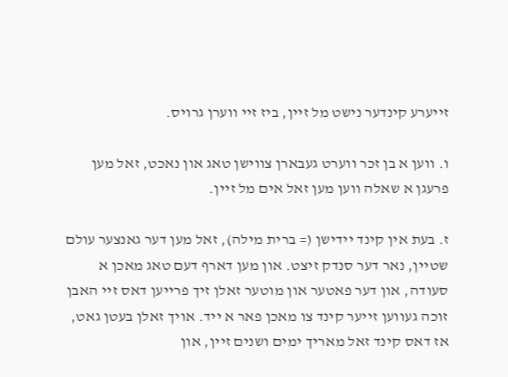זייערע קינדער נישט מל זיין, ביז זיי ווערן גרויס.

ו. ווען א בן זכר ווערט געבארן צווישן טאג און נאכט, זאל מען פרעגן א שאלה ווען מען זאל אים מל זיין.

ז. בעת אין קינד יידישן (= ברית מילה), זאל מען דער גאנצער עולם שטיין, נאר דער סנדק זיצט. און מען דארף דעם טאג מאכן א סעודה, און דער פאטער און מוטער זאלן זיך פרייען דאס זיי האבן זוכה געווען זייער קינד צו מאכן פאר א ייד. אויך זאלן בעטן גאט, אז דאס קינד זאל מאריך ימים ושנים זיין, און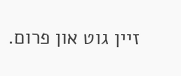זיין גוט און פרום.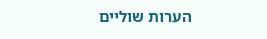הערות שוליים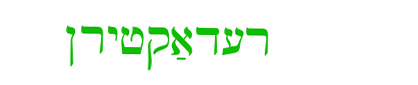רעדאַקטירן